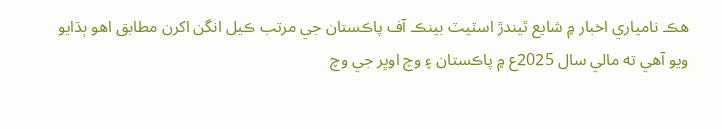هڪ نامياري اخبار ۾ شايع ٿيندڙ اسٽيٽ بينڪ آف پاڪستان جي مرتب ڪيل انگن اکرن مطابق اهو ٻڌايو ويو آهي ته مالي سال 2025ع ۾ پاڪستان ۽ وچ اوڀر جي وچ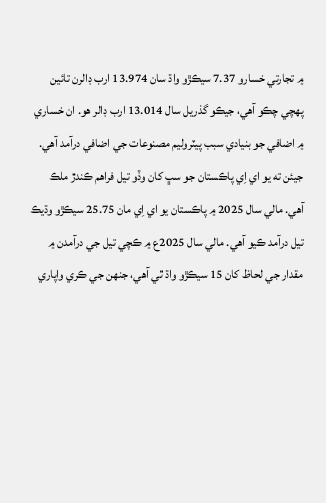۾ تجارتي خسارو 7.37 سيڪڙو واڌ سان 13.974 ارب ڊالرن تائين پهچي چڪو آهي، جيڪو گذريل سال 13.014 ارب ڊالر هو. ان خساري ۾ اضافي جو بنيادي سبب پيٽروليم مصنوعات جي اضافي درآمد آهي.
جيئن ته يو اي اِي پاڪستان جو سڀ کان وڏو تيل فراهم ڪندڙ ملڪ آهي. مالي سال 2025 ۾ پاڪستان يو اي اِي مان 25.75 سيڪڙو وڌيڪ تيل درآمد ڪيو آهي. مالي سال 2025ع ۾ ڪچي تيل جي درآمدن ۾ مقدار جي لحاظ کان 15 سيڪڙو واڌ ٿي آهي، جنهن جي ڪري واپاري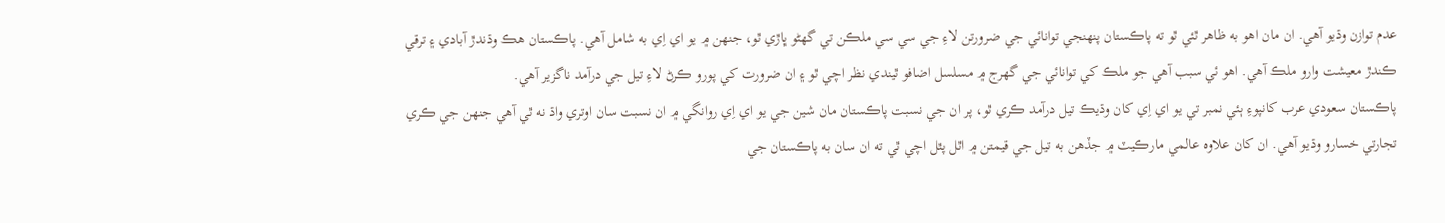عدم توازن وڌيو آهي. ان مان اهو به ظاهر ٿئي ٿو ته پاڪستان پنهنجي توانائي جي ضرورتن لاءِ جي سي سي ملڪن تي گهڻو ڀاڙي ٿو، جنهن ۾ يو اي اِي به شامل آهي. پاڪستان هڪ وڌندڙ آبادي ۽ ترقي ڪندڙ معيشت وارو ملڪ آهي. اهو ئي سبب آهي جو ملڪ کي توانائي جي گهرج ۾ مسلسل اضافو ٿيندي نظر اچي ٿو ۽ ان ضرورت کي پورو ڪرڻ لاءِ تيل جي درآمد ناگزير آهي.
پاڪستان سعودي عرب کانپوءِ ٻئي نمبر تي يو اي اِي کان وڌيڪ تيل درآمد ڪري ٿو، پر ان جي نسبت پاڪستان مان شين جي يو اي اِي روانگي ۾ ان نسبت سان اوتري واڌ نه ٿي آهي جنهن جي ڪري تجارتي خسارو وڌيو آهي. ان کان علاوه عالمي مارڪيٽ ۾ جڏهن به تيل جي قيمتن ۾ اٿل پٿل اچي ٿي ته ان سان به پاڪستان جي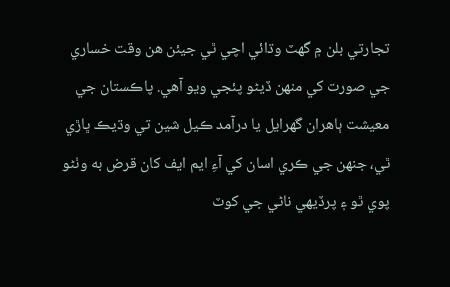تجارتي بلن ۾ گهٽ وڌائي اچي ٿي جيئن هن وقت خساري جي صورت کي منهن ڏيڻو پئجي ويو آهي. پاڪستان جي معيشت ٻاهران گهرايل يا درآمد ڪيل شين تي وڌيڪ ڀاڙي ٿي، جنهن جي ڪري اسان کي آءِ ايم ايف کان قرض به وٺڻو پوي ٿو ۽ پرڏيهي ناڻي جي کوٽ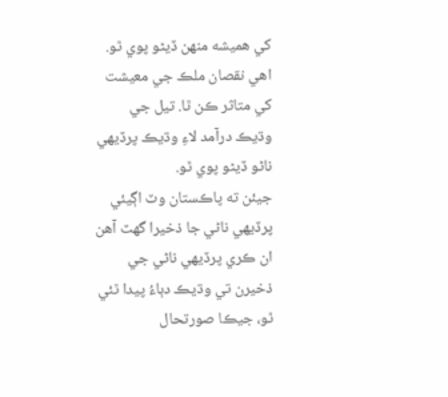کي هميشه منهن ڏيڻو پوي ٿو. اهي نقصان ملڪ جي معيشت کي متاثر ڪن ٿا. تيل جي وڌيڪ درآمد لاءِ وڌيڪ پرڏيهي ناڻو ڏيڻو پوي ٿو.
جيئن ته پاڪستان وٽ اڳيئي پرڏيهي ناڻي جا ذخيرا گهٽ آهن ان ڪري پرڏيهي ناڻي جي ذخيرن تي وڌيڪ دٻاءُ پيدا ٿئي ٿو، جيڪا صورتحال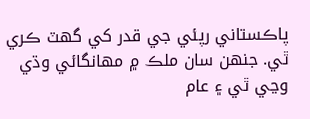پاڪستاني رپئي جي قدر کي گهٽ ڪري ٿي. جنهن سان ملڪ ۾ مهانگائي وڌي وڃي ٿي ۽ عام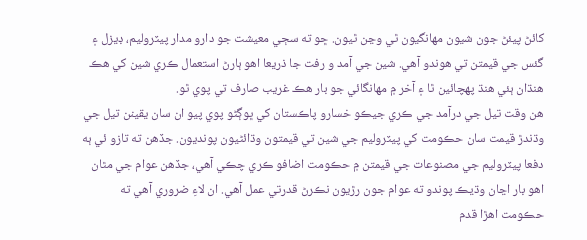کائڻ پيئڻ جون شيون مهانگيون ٿي وڃن ٿيون. ڇو ته سڄي معيشت جو دارو مدار پيٽروليم، ڊيزل ۽ گئس جي قيمتن تي هوندو آهي. شين جي آمد و رفت جا ذريعا اهو ٻارڻ استعمال ڪري شين کي هڪ هنڌان ٻئي هنڌ پهچائين ٿا ۽ آخر ۾ مهانگائي جو بار هڪ غريب صارف تي پوي ٿو.
هن وقت تيل جي درآمد جي ڪري جيڪو خسارو پاڪستان کي ڀوڳڻو پوي پيو ان سان يقينن تيل جي وڌندڙ قيمت سان حڪومت کي پيٽروليم جي شين تي قيمتون وڌائڻيون پونديون. جڏهن ته تازو ئي ٻه دفعا پيٽروليم جي مصنوعات جي قيمتن ۾ حڪومت اضافو ڪري چڪي آهي، جڏهن عوام جي مٿان اهو بار اڃان وڌيڪ پوندو ته عوام جون رڙيون نڪرڻ قدرتي عمل آهي. ان لاءِ ضروري آهي ته حڪومت اهڙا قدم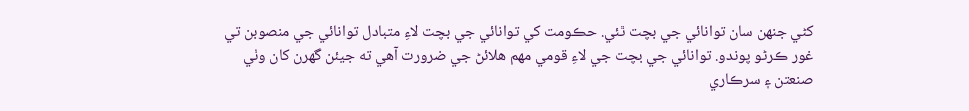کڻي جنهن سان توانائي جي بچت ٿئي. حڪومت کي توانائي جي بچت لاءِ متبادل توانائي جي منصوبن تي غور ڪرڻو پوندو. توانائي جي بچت جي لاءِ قومي مهم هلائڻ جي ضرورت آهي ته جيئن گهرن کان وٺي صنعتن ۽ سرڪاري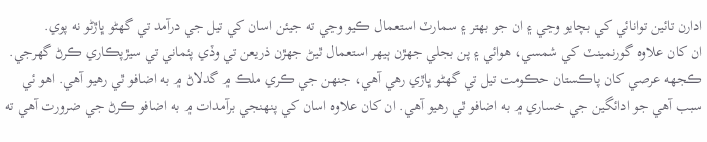ادارن تائين توانائي کي بچايو وڃي ۽ ان جو بهتر ۽ سمارٽ استعمال ڪيو وڃي ته جيئن اسان کي تيل جي درآمد تي گهڻو ڀاڙڻو نه پوي.
ان کان علاوه گورنمينٽ کي شمسي، هوائي ۽ پن بجلي جهڙن ٻيهر استعمال ٿيڻ جهڙن ذريعن تي وڏي پئماني تي سيڙپڪاري ڪرڻ گهرجي. ڪجهه عرصي کان پاڪستان حڪومت تيل تي گهڻو ڀاڙي رهي آهي، جنهن جي ڪري ملڪ ۾ گدلاڻ ۾ به اضافو ٿي رهيو آهي. اهو ئي سبب آهي جو ادائگين جي خساري ۾ به اضافو ٿي رهيو آهي. ان کان علاوه اسان کي پنهنجي برآمدات ۾ به اضافو ڪرڻ جي ضرورت آهي ته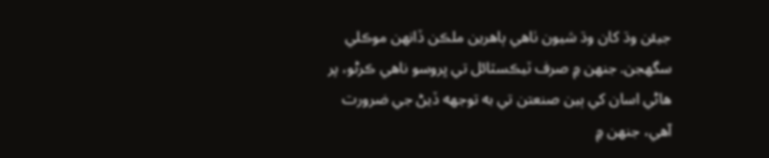جيئن وڌ کان وڌ شيون ٺاهي ٻاهرين ملڪن ڏانهن موڪلي سگهجن. جنهن ۾ صرف ٽيڪسٽائل تي ڀروسو ناهي ڪرڻو، پر هاڻي اسان کي ٻين صنعتن تي به توجهه ڏيڻ جي ضرورت آهي، جنهن ۾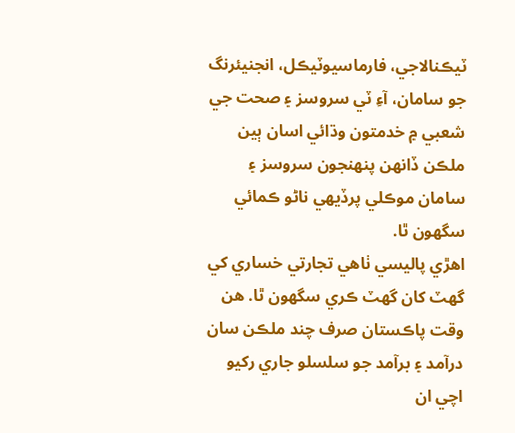ٽيڪنالاجي، فارماسيوٽيڪل، انجنيئرنگ جو سامان، آءِ ٽي سروسز ۽ صحت جي شعبي ۾ خدمتون وڌائي اسان ٻين ملڪن ڏانهن پنهنجون سروسز ۽ سامان موڪلي پرڏيهي ناڻو ڪمائي سگهون ٿا.
اهڙي پاليسي ٺاهي تجارتي خساري کي گهٽ کان گهٽ ڪري سگهون ٿا. هن وقت پاڪستان صرف چند ملڪن سان درآمد ۽ برآمد جو سلسلو جاري رکيو اچي ان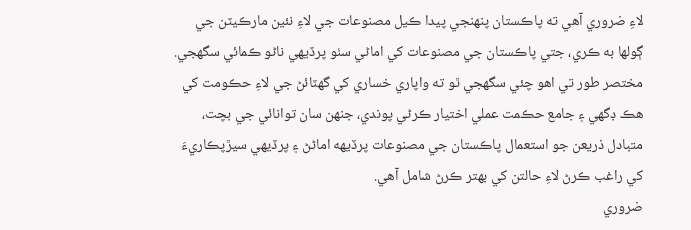لاءِ ضروري آهي ته پاڪستان پنهنجي پيدا ڪيل مصنوعات جي لاءِ نئين مارڪيٽن جي ڳولها به ڪري، جتي پاڪستان جي مصنوعات کي اماڻي سٺو پرڏيهي ناڻو ڪمائي سگهجي. مختصر طور تي اهو چئي سگهجي ٿو ته واپاري خساري کي گهٽائڻ جي لاءِ حڪومت کي هڪ ڊگهي ۽ جامع حڪمت عملي اختيار ڪرڻي پوندي، جنهن سان توانائي جي بچت، متبادل ذريعن جو استعمال پاڪستان جي مصنوعات پرڏيهه اماڻڻ ۽ پرڏيهي سيڙپڪاريءَ کي راغب ڪرڻ لاءِ حالتن کي بهتر ڪرڻ شامل آهي.
ضروري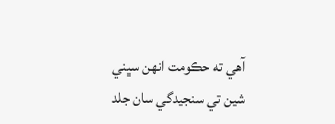آهي ته حڪومت انهن سڀني شين تي سنجيدگي سان جلد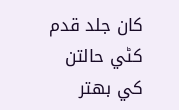کان جلد قدم کڻي حالتن کي بهتر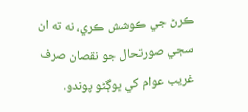ڪرڻ جي ڪوشش ڪري، نه ته ان سڄي صورتحال جو نقصان صرف غريب عوام کي ڀوڳڻو پوندو.